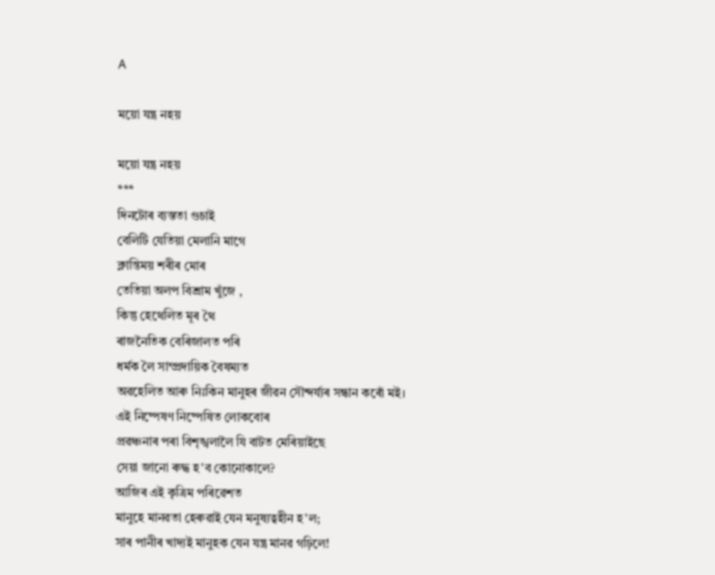A

ময়ো যন্ত্ৰ নহয়

ময়ো যন্ত্ৰ নহয়
***
দিনটোৰ ব্যস্ততা গুচাই
বেলিটি যেতিয়া মেলানি মাগে
ক্লান্তিময় শৰীৰ মোৰ
তেতিয়া অলপ বিশ্ৰাম খুঁজে ,
কিন্তু হেথেলিত মূৰ থৈ
ৰাজনৈতিক বেৰিজালত পৰি
ধৰ্মক লৈ সাম্প্ৰদায়িক বৈষম্যত
অৱহেলিত আৰু নিঃকিন মানুহৰ জীৱন সৌন্দৰ্য্যৰ সন্ধান কৰোঁ মই।
এই নিষ্পেষণ নিষ্পেষিত লোকবোৰ
প্ৰৱঞ্চনাৰ পৰা বিশৃঙ্খলালৈ যি বাটত মেৰিয়াইছে
সেয়া জানো ৰুদ্ধ হ'ব কোনোকালে?
আজিৰ এই কৃত্রিম পৰিৱেশত
মানুহে মানৱতা হেৰুৱাই যেন মনুষ্যত্বহীন হ'ল;
সাৰ পানীৰ খাদ্যই মানুহক যেন যন্ত্ৰ মানৱ গঢ়িলে!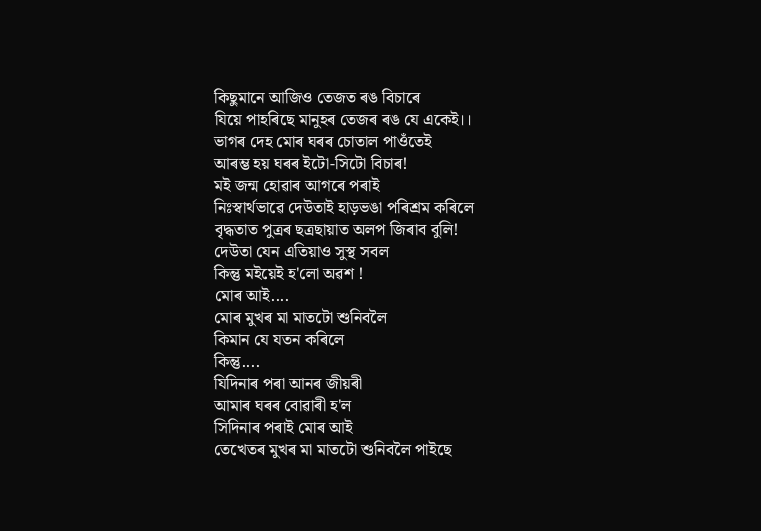কিছুমানে আজিও তেজত ৰঙ বিচাৰে
যিয়ে পাহৰিছে মানুহৰ তেজৰ ৰঙ যে একেই।।
ভাগৰ দেহ মোৰ ঘৰৰ চোতাল পাওঁতেই
আৰম্ভ হয় ঘৰৰ ইটো-সিটো বিচাৰ!
মই জন্ম হোৱাৰ আগৰে পৰাই
নিঃস্বার্থভাৱে দেউতাই হাড়ভঙা পৰিশ্ৰম কৰিলে
বৃদ্ধতাত পুত্ৰৰ ছত্ৰছায়াত অলপ জিৰাব বুলি!
দেউতা যেন এতিয়াও সুস্থ সবল
কিন্তু মইয়েই হ'লো অৱশ !
মোৰ আই....
মোৰ মুখৰ মা মাতটো শুনিবলৈ
কিমান যে যতন কৰিলে
কিন্তু....
যিদিনাৰ পৰা আনৰ জীয়ৰী
আমাৰ ঘৰৰ বোৱাৰী হ'ল
সিদিনাৰ পৰাই মোৰ আই
তেখেতৰ মুখৰ মা মাতটো শুনিবলৈ পাইছে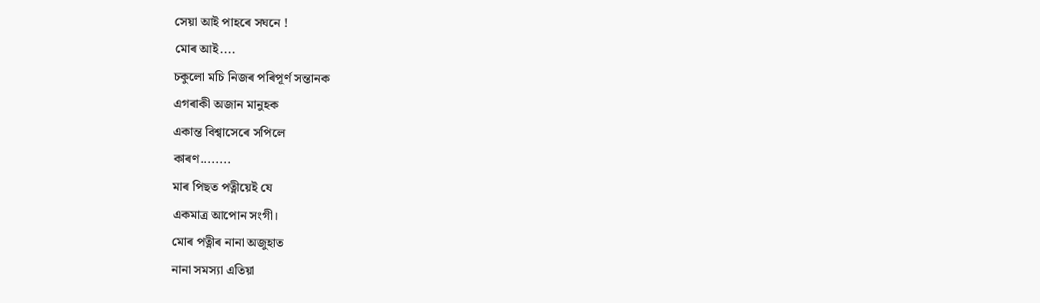সেয়া আই পাহৰে সঘনে !
মোৰ আই....
চকুলো মচি নিজৰ পৰিপূৰ্ণ সন্তানক
এগৰাকী অজান মানুহক
একান্ত বিশ্বাসেৰে সপিলে
কাৰণ........
মাৰ পিছত পত্নীয়েই যে
একমাত্ৰ আপোন সংগী।
মোৰ পত্নীৰ নানা অজুহাত
নানা সমস্যা এতিয়া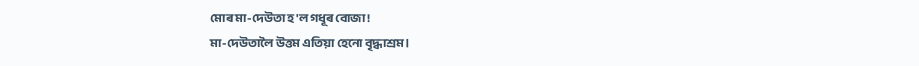মোৰ মা-দেউতা হ'ল গধূৰ বোজা !
মা-দেউতালৈ উত্তম এতিয়া হেনো বৃদ্ধাশ্ৰম।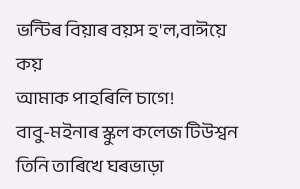ভন্টিৰ বিয়াৰ বয়স হ'ল,বাঈয়ে কয়
আমাক পাহৰিলি চাগে!
বাবু-মইনাৰ স্কুল কলেজ টিউশ্বন
তিনি তাৰিখে ঘৰভাড়া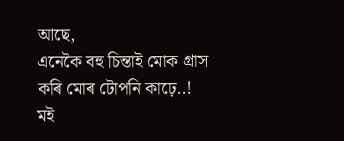আছে,
এনেকৈ বহু চিন্তাই মোক গ্ৰাস কৰি মোৰ টোপনি কাঢ়ে..!
মই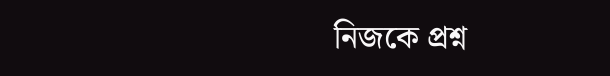নিজকে প্ৰশ্ন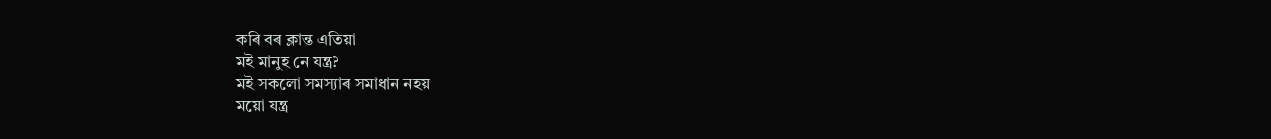কৰি বৰ ক্লান্ত এতিয়া
মই মানুহ নে যন্ত্ৰ?
মই সকলো সমস্যাৰ সমাধান নহয়
ময়ো যন্ত্ৰ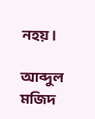নহয়।

আব্দুল মজিদ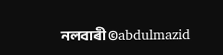নলবাৰী©abdulmazid